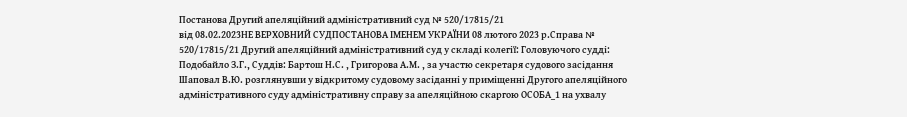Постанова Другий апеляційний адміністративний суд № 520/17815/21
від 08.02.2023НЕ ВЕРХОВНИЙ СУДПОСТАНОВА ІМЕНЕМ УКРАЇНИ 08 лютого 2023 р.Справа № 520/17815/21 Другий апеляційний адміністративний суд у складі колегії: Головуючого судді: Подобайло З.Г., Суддів: Бартош Н.С. , Григорова А.М. , за участю секретаря судового засідання Шаповал В.Ю. розглянувши у відкритому судовому засіданні у приміщенні Другого апеляційного адміністративного суду адміністративну справу за апеляційною скаргою ОСОБА_1 на ухвалу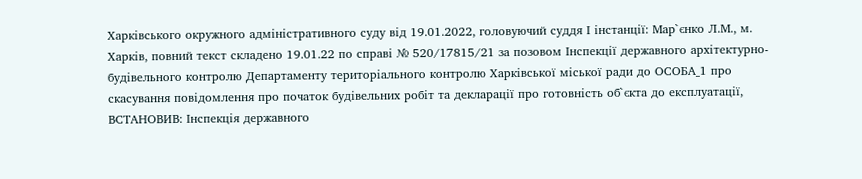Харківського окружного адміністративного суду від 19.01.2022, головуючий суддя І інстанції: Мар`єнко Л.М., м. Харків, повний текст складено 19.01.22 по справі № 520/17815/21 за позовом Інспекції державного архітектурно-будівельного контролю Департаменту територіального контролю Харківської міської ради до ОСОБА_1 про скасування повідомлення про початок будівельних робіт та декларації про готовність об`єкта до експлуатації, ВСТАНОВИВ: Інспекція державного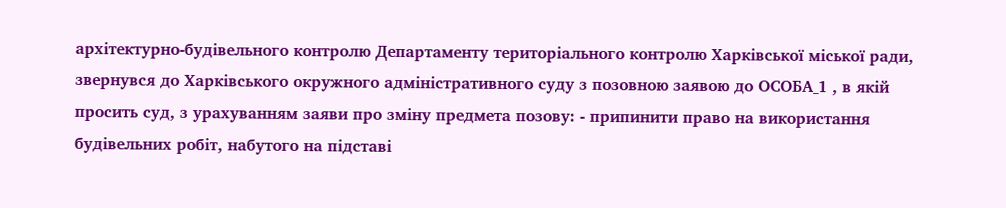архітектурно-будівельного контролю Департаменту територіального контролю Харківської міської ради, звернувся до Харківського окружного адміністративного суду з позовною заявою до ОСОБА_1 , в якій просить суд, з урахуванням заяви про зміну предмета позову: - припинити право на використання будівельних робіт, набутого на підставі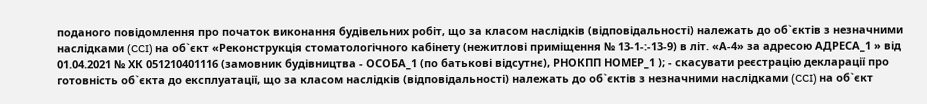поданого повідомлення про початок виконання будівельних робіт, що за класом наслідків (відповідальності) належать до об`єктів з незначними наслідками (CCI) на об`єкт «Реконструкція стоматологічного кабінету (нежитлові приміщення № 13-1-:-13-9) в літ. «А-4» за адресою АДРЕСА_1 » від 01.04.2021 № ХК 051210401116 (замовник будівництва - ОСОБА_1 (по батькові відсутнє), РНОКПП НОМЕР_1 ); - скасувати реєстрацію декларації про готовність об`єкта до експлуатації, що за класом наслідків (відповідальності) належать до об`єктів з незначними наслідками (CCI) на об`єкт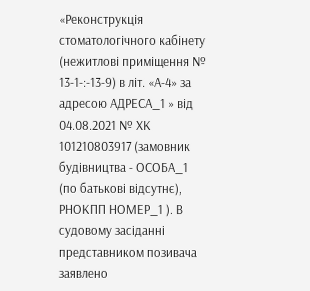«Реконструкція стоматологічного кабінету (нежитлові приміщення № 13-1-:-13-9) в літ. «А-4» за адресою АДРЕСА_1 » від 04.08.2021 № ХК 101210803917 (замовник будівництва - ОСОБА_1 (по батькові відсутнє), РНОКПП НОМЕР_1 ). В судовому засіданні представником позивача заявлено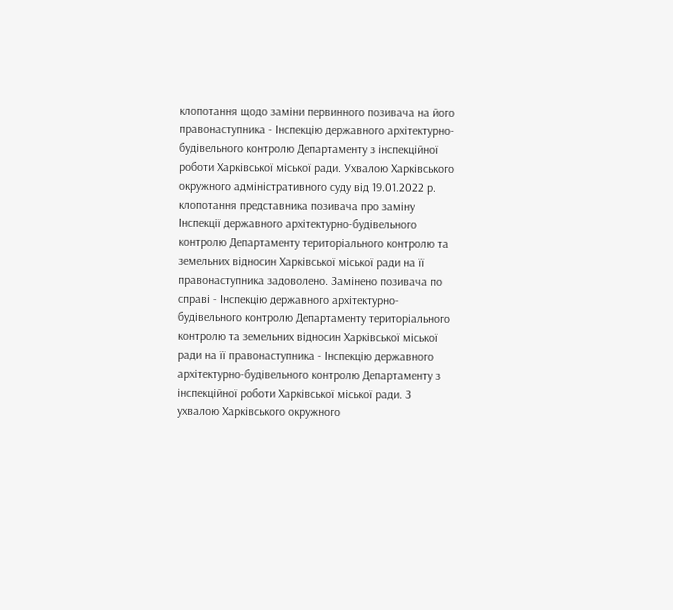клопотання щодо заміни первинного позивача на його правонаступника - Інспекцію державного архітектурно-будівельного контролю Департаменту з інспекційної роботи Харківської міської ради. Ухвалою Харківського окружного адміністративного суду від 19.01.2022 р. клопотання представника позивача про заміну Інспекції державного архітектурно-будівельного контролю Департаменту територіального контролю та земельних відносин Харківської міської ради на її правонаступника задоволено. Замінено позивача по справі - Інспекцію державного архітектурно-будівельного контролю Департаменту територіального контролю та земельних відносин Харківської міської ради на її правонаступника - Інспекцію державного архітектурно-будівельного контролю Департаменту з інспекційної роботи Харківської міської ради. З ухвалою Харківського окружного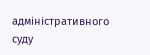адміністративного суду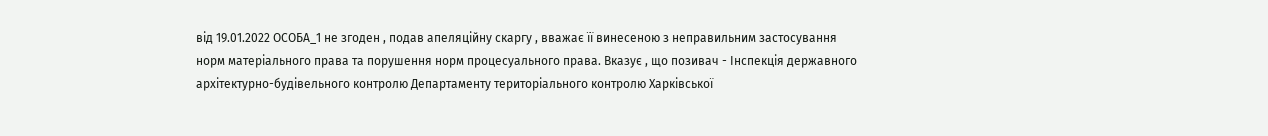від 19.01.2022 ОСОБА_1 не згоден , подав апеляційну скаргу , вважає її винесеною з неправильним застосування норм матеріального права та порушення норм процесуального права. Вказує , що позивач - Інспекція державного архітектурно-будівельного контролю Департаменту територіального контролю Харківської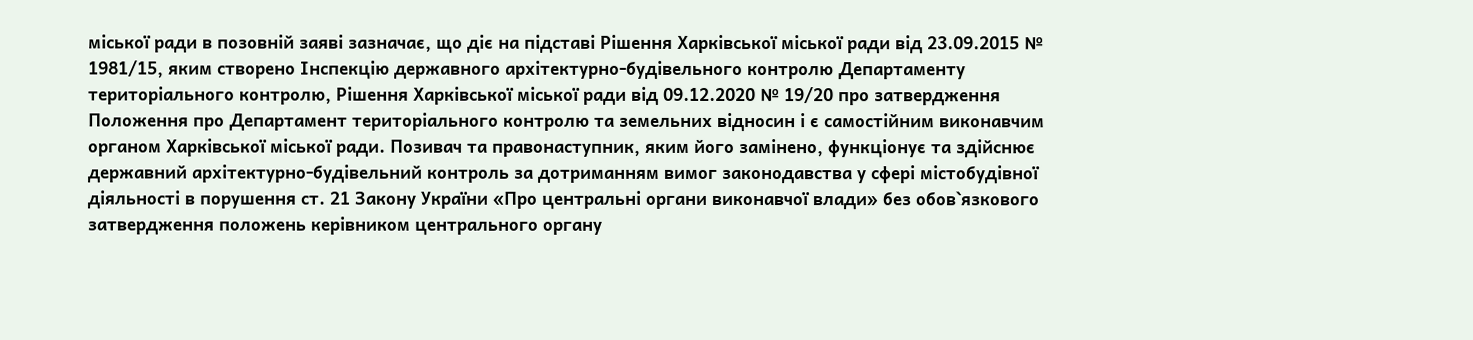міської ради в позовній заяві зазначає, що діє на підставі Рішення Харківської міської ради від 23.09.2015 № 1981/15, яким створено Інспекцію державного архітектурно-будівельного контролю Департаменту територіального контролю, Рішення Харківської міської ради від 09.12.2020 № 19/20 про затвердження Положення про Департамент територіального контролю та земельних відносин і є самостійним виконавчим органом Харківської міської ради. Позивач та правонаступник, яким його замінено, функціонує та здійснює державний архітектурно-будівельний контроль за дотриманням вимог законодавства у сфері містобудівної діяльності в порушення ст. 21 Закону України «Про центральні органи виконавчої влади» без обов`язкового затвердження положень керівником центрального органу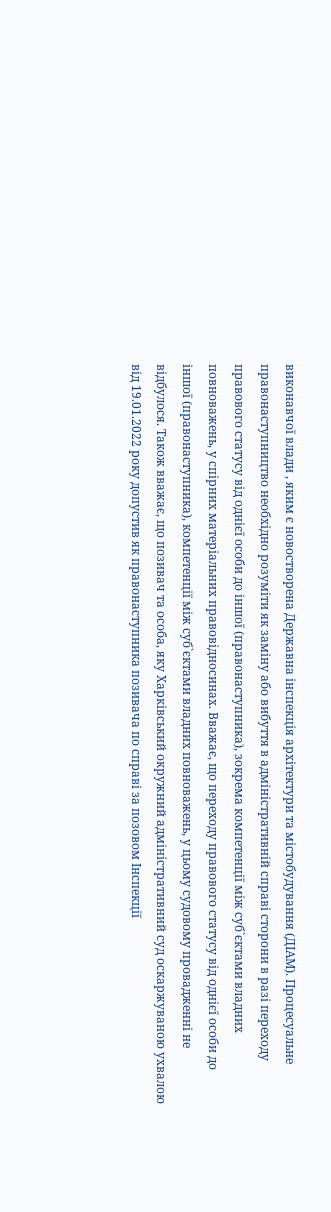виконавчої влади , яким є новостворена Державна інспекція архітектури та містобудування (ДІАМ). Процесуальне правонаступництво необхідно розуміти як заміну або вибуття в адміністративній справі сторони в разі переходу правового статусу від однієї особи до іншої (правонаступника), зокрема компетенції між суб`єктами владних повноважень, у спірних матеріальних правовідносинах. Вважає, що переходу правового статусу від однієї особи до іншої (правонаступника), компетенції між суб`єктами владних повноважень, у цьому судовому провадженні не відбулося. Також вважає, що позивач та особа, яку Харківський окружний адміністративний суд оскаржуваною ухвалою від 19.01.2022 року допустив як правонаступника позивача по справі за позовом Інспекції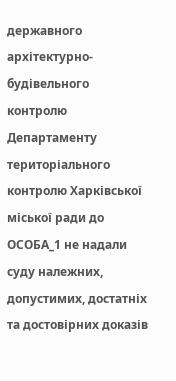державного архітектурно-будівельного контролю Департаменту територіального контролю Харківської міської ради до ОСОБА_1 не надали суду належних, допустимих, достатніх та достовірних доказів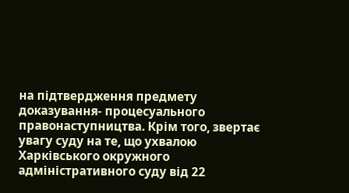на підтвердження предмету доказування- процесуального правонаступництва. Крім того, звертає увагу суду на те, що ухвалою Харківського окружного адміністративного суду від 22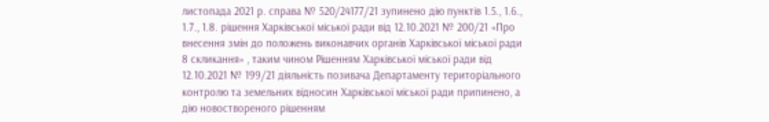листопада 2021 р. справа № 520/24177/21 зупинено дію пунктів 1.5., 1.6., 1.7., 1.8. рішення Харківської міської ради від 12.10.2021 № 200/21 «Про внесення змін до положень виконавчих органів Харківської міської ради 8 скликання» , таким чином Рішенням Харківської міської ради від 12.10.2021 № 199/21 діяльність позивача Департаменту територіального контролю та земельних відносин Харківської міської ради припинено, а дію новоствореного рішенням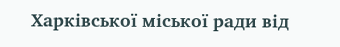Харківської міської ради від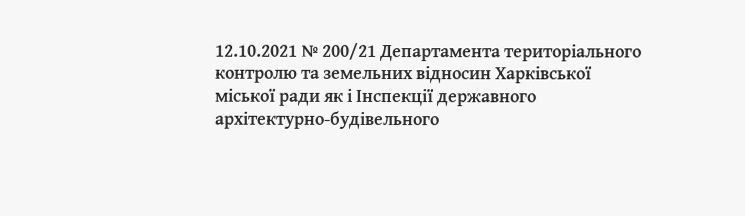12.10.2021 № 200/21 Департамента територіального контролю та земельних відносин Харківської міської ради як і Інспекції державного архітектурно-будівельного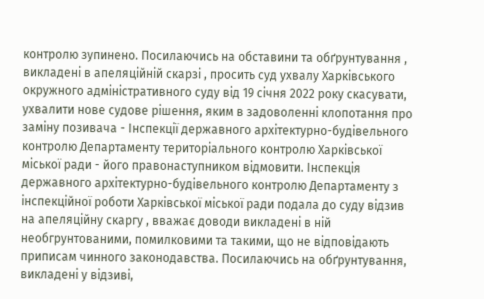контролю зупинено. Посилаючись на обставини та обґрунтування , викладені в апеляційній скарзі , просить суд ухвалу Харківського окружного адміністративного суду від 19 січня 2022 року скасувати, ухвалити нове судове рішення, яким в задоволенні клопотання про заміну позивача - Інспекції державного архітектурно-будівельного контролю Департаменту територіального контролю Харківської міської ради - його правонаступником відмовити. Інспекція державного архітектурно-будівельного контролю Департаменту з інспекційної роботи Харківської міської ради подала до суду відзив на апеляційну скаргу , вважає доводи викладені в ній необгрунтованими, помилковими та такими, що не відповідають приписам чинного законодавства. Посилаючись на обґрунтування, викладені у відзиві,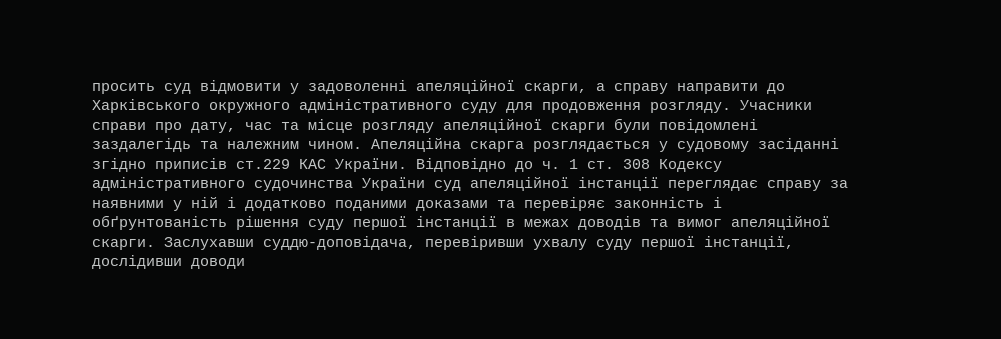просить суд відмовити у задоволенні апеляційної скарги, а справу направити до Харківського окружного адміністративного суду для продовження розгляду. Учасники справи про дату, час та місце розгляду апеляційної скарги були повідомлені заздалегідь та належним чином. Апеляційна скарга розглядається у судовому засіданні згідно приписів ст.229 КАС України. Відповідно до ч. 1 ст. 308 Кодексу адміністративного судочинства України суд апеляційної інстанції переглядає справу за наявними у ній і додатково поданими доказами та перевіряє законність і обґрунтованість рішення суду першої інстанції в межах доводів та вимог апеляційної скарги. Заслухавши суддю-доповідача, перевіривши ухвалу суду першої інстанції, дослідивши доводи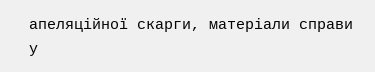апеляційної скарги, матеріали справи у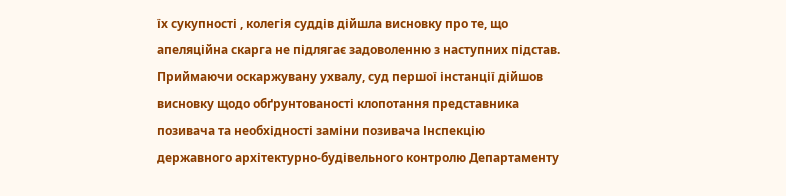їх сукупності , колегія суддів дійшла висновку про те, що апеляційна скарга не підлягає задоволенню з наступних підстав. Приймаючи оскаржувану ухвалу, суд першої інстанції дійшов висновку щодо обґрунтованості клопотання представника позивача та необхідності заміни позивача Інспекцію державного архітектурно-будівельного контролю Департаменту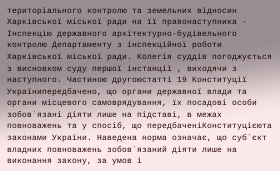територіального контролю та земельних відносин Харківської міської ради на її правонаступника - Інспекцію державного архітектурно-будівельного контролю Департаменту з інспекційної роботи Харківської міської ради. Колегія суддів погоджується з висновком суду першої інстанції , виходячи з наступного. Частиною другоюстатті 19 Конституції Українипередбачено, що органи державної влади та органи місцевого самоврядування, їх посадові особи зобов`язані діяти лише на підставі, в межах повноважень та у спосіб, що передбаченіКонституцієюта законами України. Наведена норма означає, що суб`єкт владних повноважень зобов`язаний діяти лише на виконання закону, за умов і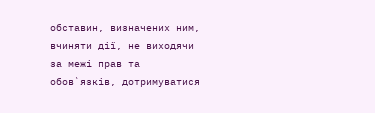обставин, визначених ним, вчиняти дії, не виходячи за межі прав та обов`язків, дотримуватися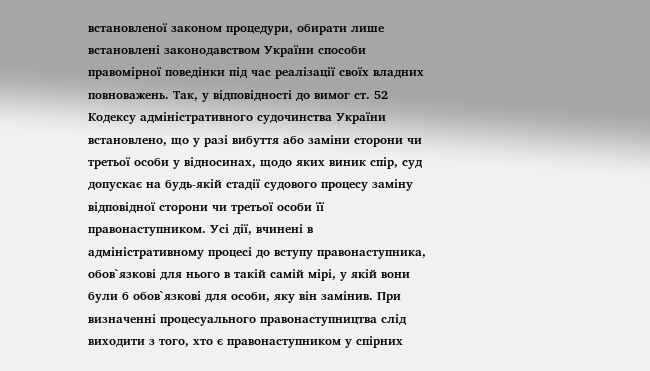встановленої законом процедури, обирати лише встановлені законодавством України способи правомірної поведінки під час реалізації своїх владних повноважень. Так, у відповідності до вимог ст. 52 Кодексу адміністративного судочинства України встановлено, що у разі вибуття або заміни сторони чи третьої особи у відносинах, щодо яких виник спір, суд допускає на будь-якій стадії судового процесу заміну відповідної сторони чи третьої особи її правонаступником. Усі дії, вчинені в адміністративному процесі до вступу правонаступника, обов`язкові для нього в такій самій мірі, у якій вони були б обов`язкові для особи, яку він замінив. При визначенні процесуального правонаступництва слід виходити з того, хто є правонаступником у спірних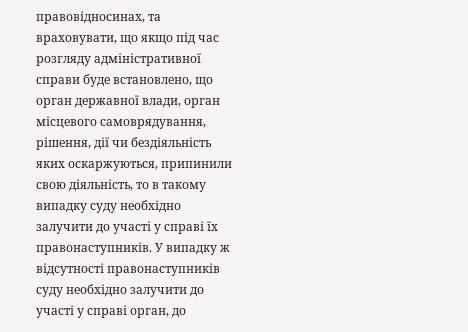правовідносинах, та враховувати, що якщо під час розгляду адміністративної справи буде встановлено, що орган державної влади, орган місцевого самоврядування, рішення, дії чи бездіяльність яких оскаржуються, припинили свою діяльність, то в такому випадку суду необхідно залучити до участі у справі їх правонаступників. У випадку ж відсутності правонаступників суду необхідно залучити до участі у справі орган, до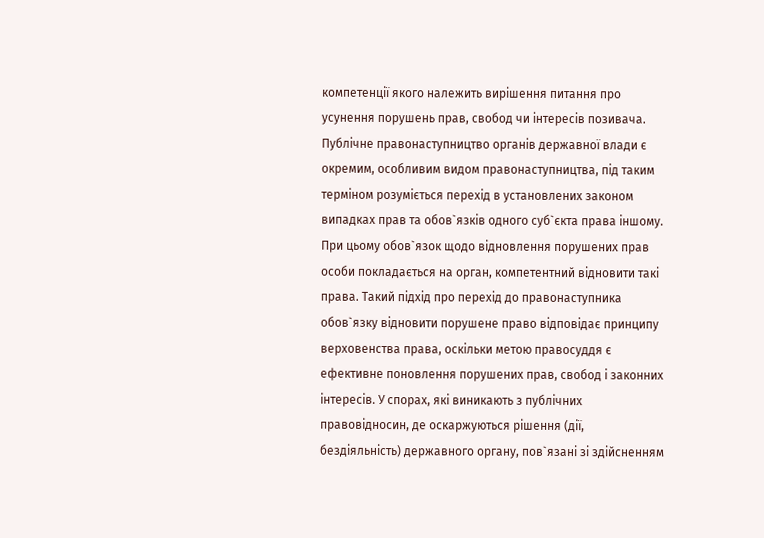компетенції якого належить вирішення питання про усунення порушень прав, свобод чи інтересів позивача. Публічне правонаступництво органів державної влади є окремим, особливим видом правонаступництва, під таким терміном розуміється перехід в установлених законом випадках прав та обов`язків одного суб`єкта права іншому. При цьому обов`язок щодо відновлення порушених прав особи покладається на орган, компетентний відновити такі права. Такий підхід про перехід до правонаступника обов`язку відновити порушене право відповідає принципу верховенства права, оскільки метою правосуддя є ефективне поновлення порушених прав, свобод і законних інтересів. У спорах, які виникають з публічних правовідносин, де оскаржуються рішення (дії, бездіяльність) державного органу, пов`язані зі здійсненням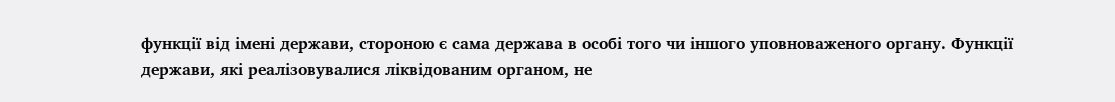функції від імені держави, стороною є сама держава в особі того чи іншого уповноваженого органу. Функції держави, які реалізовувалися ліквідованим органом, не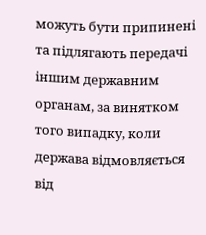можуть бути припинені та підлягають передачі іншим державним органам, за винятком того випадку, коли держава відмовляється від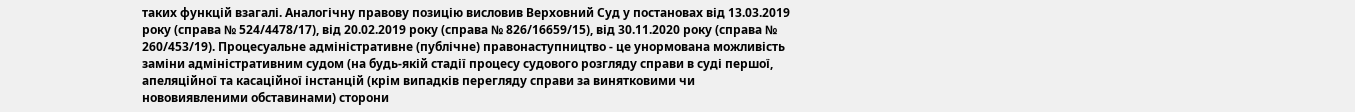таких функцій взагалі. Аналогічну правову позицію висловив Верховний Суд у постановах від 13.03.2019 року (справа № 524/4478/17), від 20.02.2019 року (справа № 826/16659/15), від 30.11.2020 року (справа № 260/453/19). Процесуальне адміністративне (публічне) правонаступництво - це унормована можливість заміни адміністративним судом (на будь-якій стадії процесу судового розгляду справи в суді першої, апеляційної та касаційної інстанцій (крім випадків перегляду справи за винятковими чи нововиявленими обставинами) сторони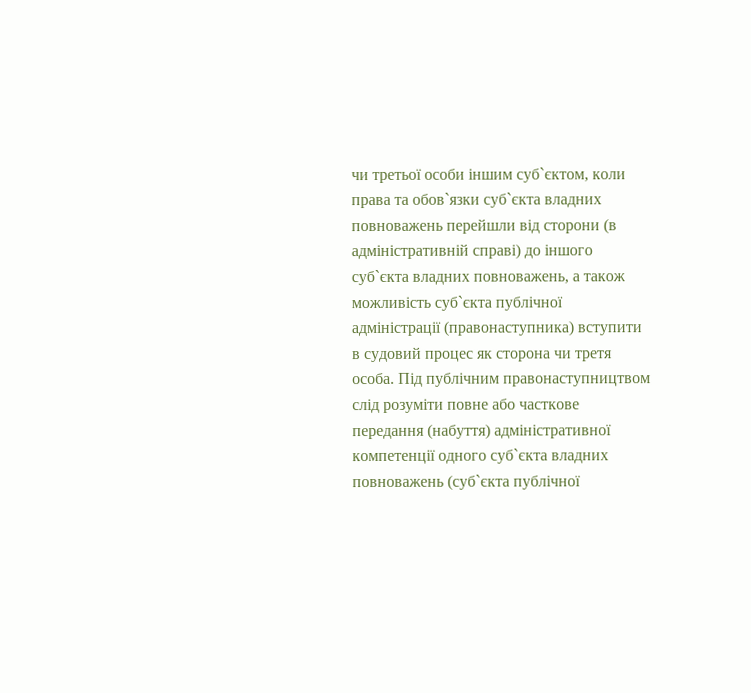чи третьої особи іншим суб`єктом, коли права та обов`язки суб`єкта владних повноважень перейшли від сторони (в адміністративній справі) до іншого суб`єкта владних повноважень, а також можливість суб`єкта публічної адміністрації (правонаступника) вступити в судовий процес як сторона чи третя особа. Під публічним правонаступництвом слід розуміти повне або часткове передання (набуття) адміністративної компетенції одного суб`єкта владних повноважень (суб`єкта публічної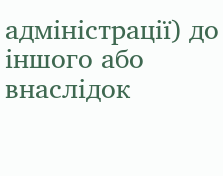адміністрації) до іншого або внаслідок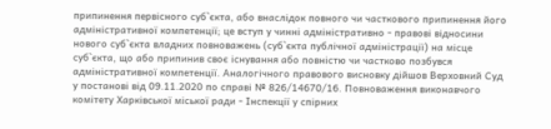припинення первісного суб`єкта, або внаслідок повного чи часткового припинення його адміністративної компетенції; це вступ у чинні адміністративно - правові відносини нового суб`єкта владних повноважень (суб`єкта публічної адміністрації) на місце суб`єкта, що або припинив своє існування або повністю чи частково позбувся адміністративної компетенції. Аналогічного правового висновку дійшов Верховний Суд у постанові від 09.11.2020 по справі № 826/14670/16. Повноваження виконавчого комітету Харківської міської ради - Інспекції у спірних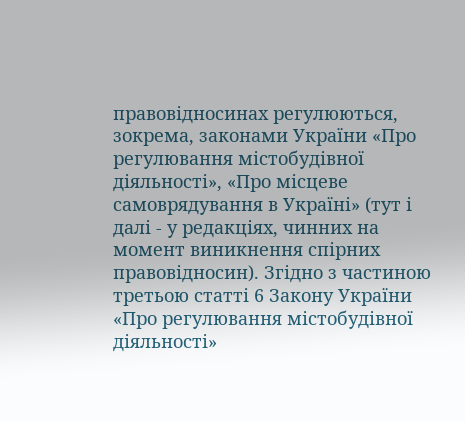правовідносинах регулюються, зокрема, законами України «Про регулювання містобудівної діяльності», «Про місцеве самоврядування в Україні» (тут і далі - у редакціях, чинних на момент виникнення спірних правовідносин). Згідно з частиною третьою статті 6 Закону України «Про регулювання містобудівної діяльності»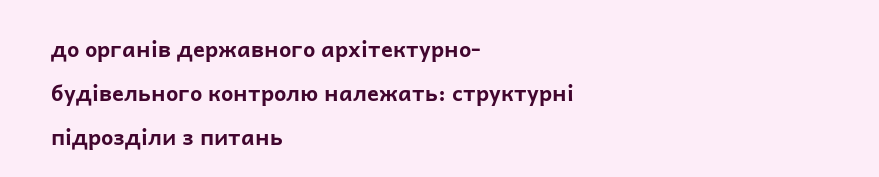до органів державного архітектурно-будівельного контролю належать: структурні підрозділи з питань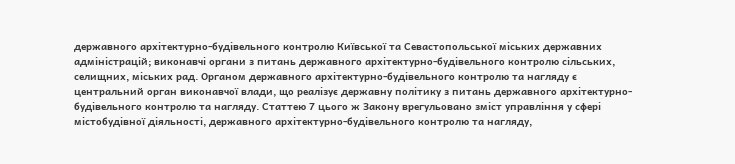державного архітектурно-будівельного контролю Київської та Севастопольської міських державних адміністрацій; виконавчі органи з питань державного архітектурно-будівельного контролю сільських, селищних, міських рад. Органом державного архітектурно-будівельного контролю та нагляду є центральний орган виконавчої влади, що реалізує державну політику з питань державного архітектурно-будівельного контролю та нагляду. Статтею 7 цього ж Закону врегульовано зміст управління у сфері містобудівної діяльності, державного архітектурно-будівельного контролю та нагляду,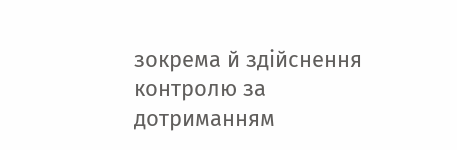зокрема й здійснення контролю за дотриманням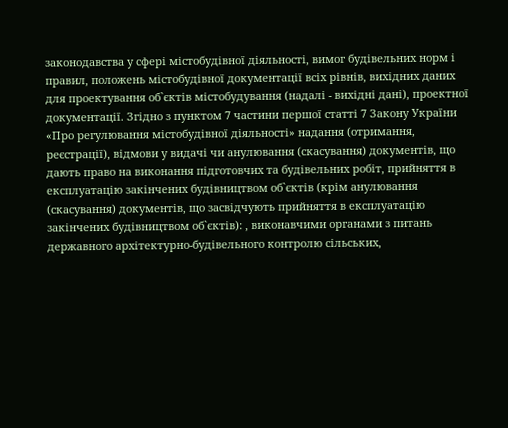законодавства у сфері містобудівної діяльності, вимог будівельних норм і правил, положень містобудівної документації всіх рівнів, вихідних даних для проектування об`єктів містобудування (надалі - вихідні дані), проектної документації. Згідно з пунктом 7 частини першої статті 7 Закону України «Про регулювання містобудівної діяльності» надання (отримання, реєстрації), відмови у видачі чи анулювання (скасування) документів, що дають право на виконання підготовчих та будівельних робіт, прийняття в експлуатацію закінчених будівництвом об`єктів (крім анулювання (скасування) документів, що засвідчують прийняття в експлуатацію закінчених будівництвом об`єктів): , виконавчими органами з питань державного архітектурно-будівельного контролю сільських,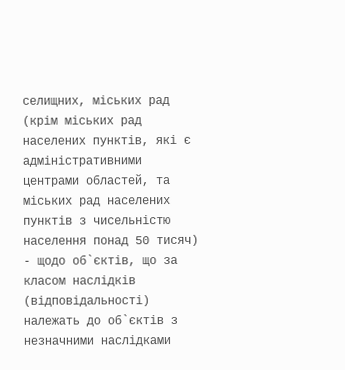селищних, міських рад (крім міських рад населених пунктів, які є адміністративними центрами областей, та міських рад населених пунктів з чисельністю населення понад 50 тисяч) - щодо об`єктів, що за класом наслідків (відповідальності) належать до об`єктів з незначними наслідками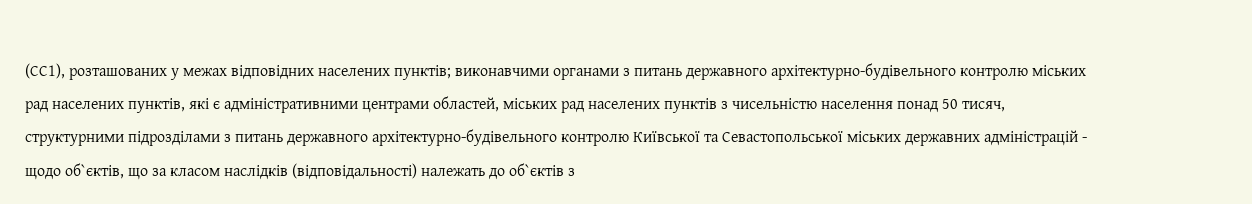(СС1), розташованих у межах відповідних населених пунктів; виконавчими органами з питань державного архітектурно-будівельного контролю міських рад населених пунктів, які є адміністративними центрами областей, міських рад населених пунктів з чисельністю населення понад 50 тисяч, структурними підрозділами з питань державного архітектурно-будівельного контролю Київської та Севастопольської міських державних адміністрацій - щодо об`єктів, що за класом наслідків (відповідальності) належать до об`єктів з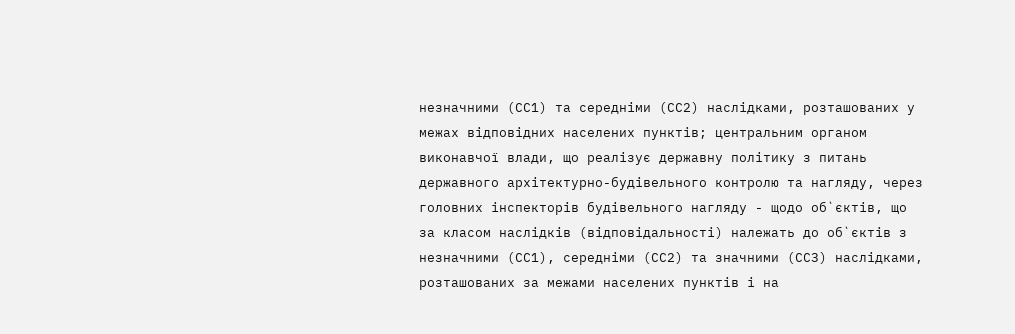незначними (СС1) та середніми (СС2) наслідками, розташованих у межах відповідних населених пунктів; центральним органом виконавчої влади, що реалізує державну політику з питань державного архітектурно-будівельного контролю та нагляду, через головних інспекторів будівельного нагляду - щодо об`єктів, що за класом наслідків (відповідальності) належать до об`єктів з незначними (СС1), середніми (СС2) та значними (ССЗ) наслідками, розташованих за межами населених пунктів і на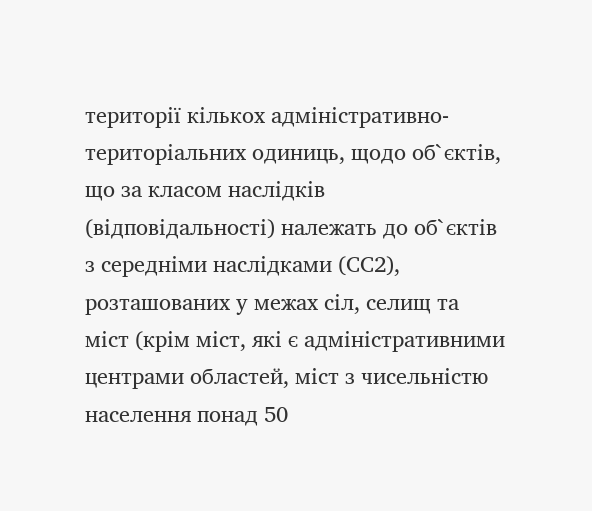території кількох адміністративно-територіальних одиниць, щодо об`єктів, що за класом наслідків (відповідальності) належать до об`єктів з середніми наслідками (СС2), розташованих у межах сіл, селищ та міст (крім міст, які є адміністративними центрами областей, міст з чисельністю населення понад 50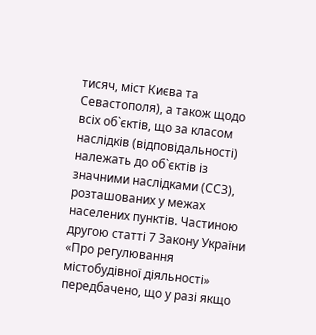тисяч, міст Києва та Севастополя), а також щодо всіх об`єктів, що за класом наслідків (відповідальності) належать до об`єктів із значними наслідками (ССЗ), розташованих у межах населених пунктів. Частиною другою статті 7 Закону України «Про регулювання містобудівної діяльності» передбачено, що у разі якщо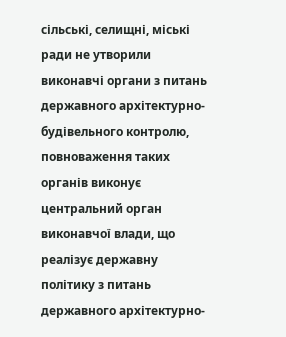сільські, селищні, міські ради не утворили виконавчі органи з питань державного архітектурно-будівельного контролю, повноваження таких органів виконує центральний орган виконавчої влади, що реалізує державну політику з питань державного архітектурно-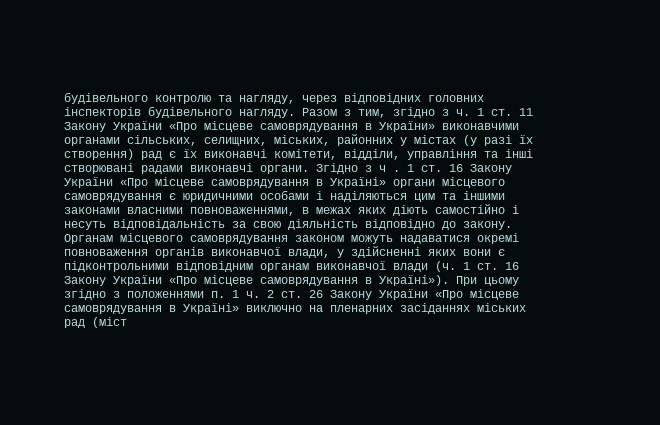будівельного контролю та нагляду, через відповідних головних інспекторів будівельного нагляду. Разом з тим, згідно з ч. 1 ст. 11 Закону України «Про місцеве самоврядування в України» виконавчими органами сільських, селищних, міських, районних у містах (у разі їх створення) рад є їх виконавчі комітети, відділи, управління та інші створювані радами виконавчі органи. Згідно з ч . 1 ст. 16 Закону України «Про місцеве самоврядування в Україні» органи місцевого самоврядування є юридичними особами і наділяються цим та іншими законами власними повноваженнями, в межах яких діють самостійно і несуть відповідальність за свою діяльність відповідно до закону. Органам місцевого самоврядування законом можуть надаватися окремі повноваження органів виконавчої влади, у здійсненні яких вони є підконтрольними відповідним органам виконавчої влади (ч. 1 ст. 16 Закону України «Про місцеве самоврядування в Україні»). При цьому згідно з положеннями п. 1 ч. 2 ст. 26 Закону України «Про місцеве самоврядування в Україні» виключно на пленарних засіданнях міських рад (міст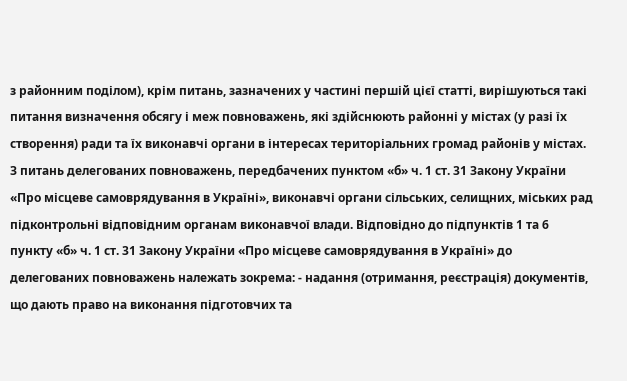з районним поділом), крім питань, зазначених у частині першій цієї статті, вирішуються такі питання визначення обсягу і меж повноважень, які здійснюють районні у містах (у разі їх створення) ради та їх виконавчі органи в інтересах територіальних громад районів у містах. З питань делегованих повноважень, передбачених пунктом «б» ч. 1 ст. 31 Закону України «Про місцеве самоврядування в Україні», виконавчі органи сільських, селищних, міських рад підконтрольні відповідним органам виконавчої влади. Відповідно до підпунктів 1 та 6 пункту «б» ч. 1 ст. 31 Закону України «Про місцеве самоврядування в Україні» до делегованих повноважень належать зокрема: - надання (отримання, реєстрація) документів, що дають право на виконання підготовчих та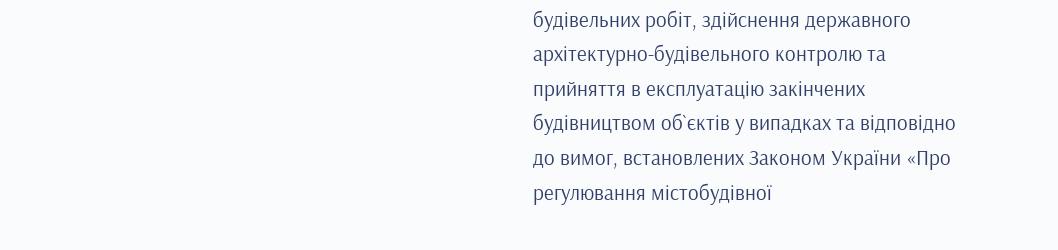будівельних робіт, здійснення державного архітектурно-будівельного контролю та прийняття в експлуатацію закінчених будівництвом об`єктів у випадках та відповідно до вимог, встановлених Законом України «Про регулювання містобудівної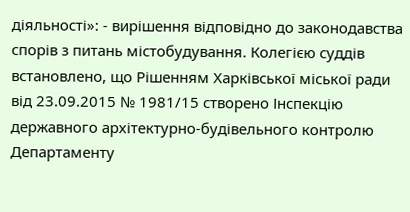діяльності»: - вирішення відповідно до законодавства спорів з питань містобудування. Колегією суддів встановлено, що Рішенням Харківської міської ради від 23.09.2015 № 1981/15 створено Інспекцію державного архітектурно-будівельного контролю Департаменту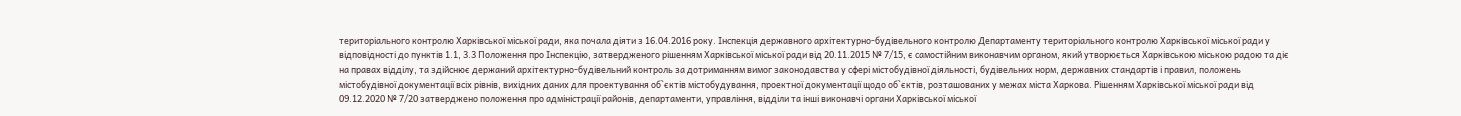територіального контролю Харківської міської ради, яка почала діяти з 16.04.2016 року. Інспекція державного архітектурно-будівельного контролю Департаменту територіального контролю Харківської міської ради у відповідності до пунктів 1.1, 3.3 Положення про Інспекцію, затвердженого рішенням Харківської міської ради від 20.11.2015 № 7/15, є самостійним виконавчим органом, який утворюється Харківською міською радою та діє на правах відділу, та здійснює держаний архітектурно-будівельний контроль за дотриманням вимог законодавства у сфері містобудівної діяльності, будівельних норм, державних стандартів і правил, положень містобудівної документації всіх рівнів, вихідних даних для проектування об`єктів містобудування, проектної документації щодо об`єктів, розташованих у межах міста Харкова. Рішенням Харківської міської ради від 09.12.2020 № 7/20 затверджено положення про адміністрації районів, департаменти, управління, відділи та інші виконавчі органи Харківської міської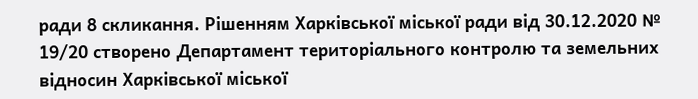ради 8 скликання. Рішенням Харківської міської ради від 30.12.2020 № 19/20 створено Департамент територіального контролю та земельних відносин Харківської міської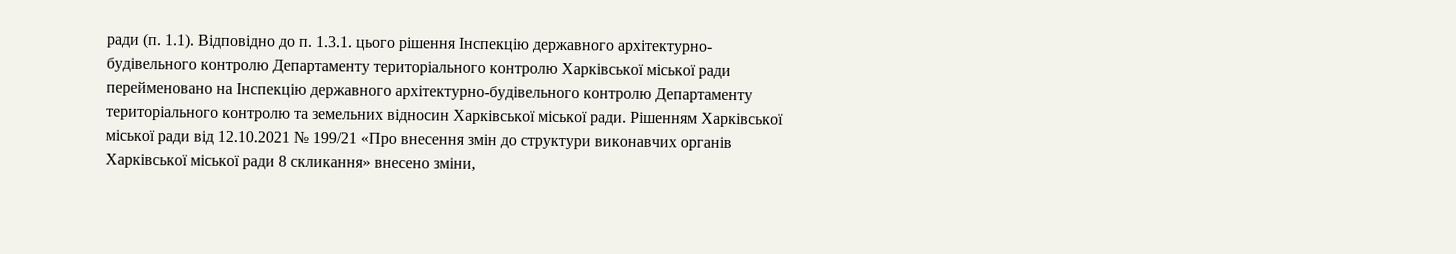ради (п. 1.1). Відповідно до п. 1.3.1. цього рішення Інспекцію державного архітектурно-будівельного контролю Департаменту територіального контролю Харківської міської ради перейменовано на Інспекцію державного архітектурно-будівельного контролю Департаменту територіального контролю та земельних відносин Харківської міської ради. Рішенням Харківської міської ради від 12.10.2021 № 199/21 «Про внесення змін до структури виконавчих органів Харківської міської ради 8 скликання» внесено зміни,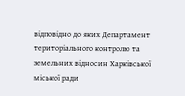відповідно до яких Департамент територіального контролю та земельних відносин Харківської міської ради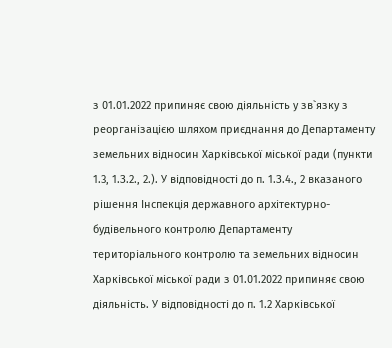з 01.01.2022 припиняє свою діяльність у зв`язку з реорганізацією шляхом приєднання до Департаменту земельних відносин Харківської міської ради (пункти 1.3, 1.З.2., 2.). У відповідності до п. 1.З.4., 2 вказаного рішення Інспекція державного архітектурно-будівельного контролю Департаменту територіального контролю та земельних відносин Харківської міської ради з 01.01.2022 припиняє свою діяльність. У відповідності до п. 1.2 Харківської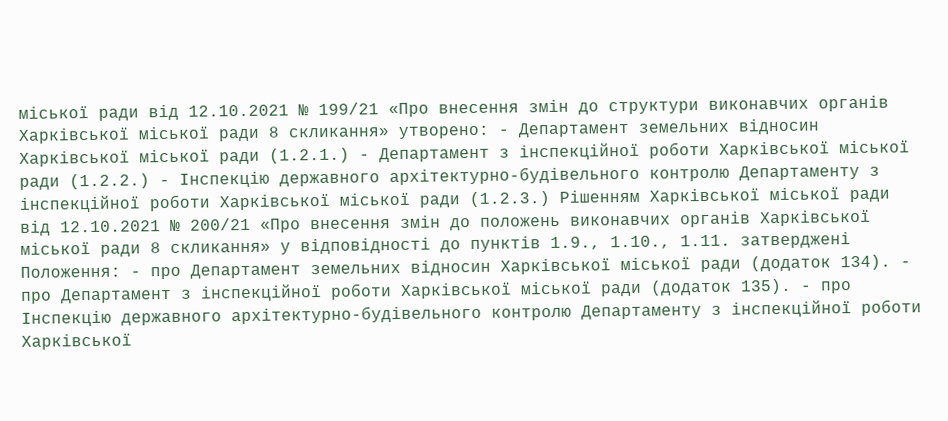міської ради від 12.10.2021 № 199/21 «Про внесення змін до структури виконавчих органів Харківської міської ради 8 скликання» утворено: - Департамент земельних відносин Харківської міської ради (1.2.1.) - Департамент з інспекційної роботи Харківської міської ради (1.2.2.) - Інспекцію державного архітектурно-будівельного контролю Департаменту з інспекційної роботи Харківської міської ради (1.2.3.) Рішенням Харківської міської ради від 12.10.2021 № 200/21 «Про внесення змін до положень виконавчих органів Харківської міської ради 8 скликання» у відповідності до пунктів 1.9., 1.10., 1.11. затверджені Положення: - про Департамент земельних відносин Харківської міської ради (додаток 134). - про Департамент з інспекційної роботи Харківської міської ради (додаток 135). - про Інспекцію державного архітектурно-будівельного контролю Департаменту з інспекційної роботи Харківської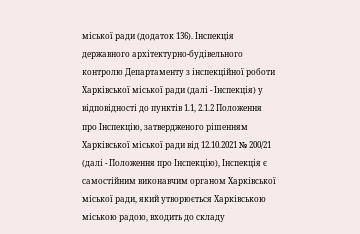міської ради (додаток 136). Інспекція державного архітектурно-будівельного контролю Департаменту з інспекційної роботи Харківської міської ради (далі - Інспекція) у відповідності до пунктів 1.1, 2.1.2 Положення про Інспекцію, затвердженого рішенням Харківської міської ради від 12.10.2021 № 200/21 (далі - Положення про Інспекцію), Інспекція є самостійним виконавчим органом Харківської міської ради, який утворюється Харківською міською радою, входить до складу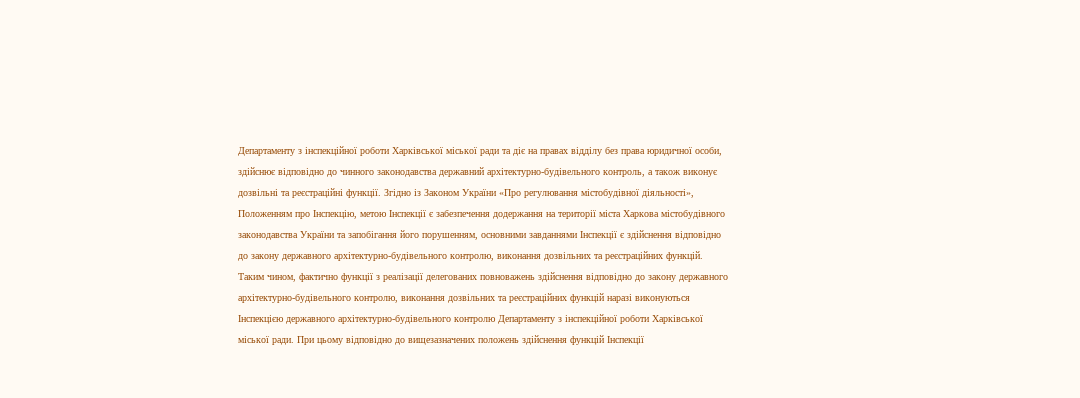Департаменту з інспекційної роботи Харківської міської ради та діє на правах відділу без права юридичної особи, здійснює відповідно до чинного законодавства державний архітектурно-будівельного контроль, а також виконує дозвільні та реєстраційні функції. Згідно із Законом України «Про регулювання містобудівної діяльності», Положенням про Інспекцію, метою Інспекції є забезпечення додержання на території міста Харкова містобудівного законодавства України та запобігання його порушенням, основними завданнями Інспекції є здійснення відповідно до закону державного архітектурно-будівельного контролю, виконання дозвільних та реєстраційних функцій. Таким чином, фактично функції з реалізації делегованих повноважень здійснення відповідно до закону державного архітектурно-будівельного контролю, виконання дозвільних та реєстраційних функцій наразі виконуються Інспекцією державного архітектурно-будівельного контролю Департаменту з інспекційної роботи Харківської міської ради. При цьому відповідно до вищезазначених положень здійснення функцій Інспекції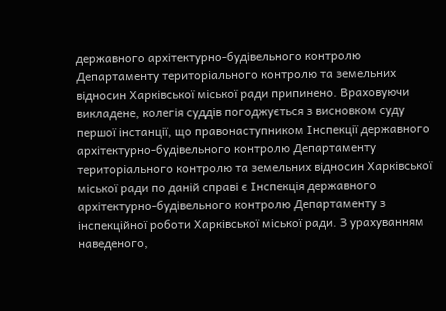державного архітектурно-будівельного контролю Департаменту територіального контролю та земельних відносин Харківської міської ради припинено. Враховуючи викладене, колегія суддів погоджується з висновком суду першої інстанції, що правонаступником Інспекції державного архітектурно-будівельного контролю Департаменту територіального контролю та земельних відносин Харківської міської ради по даній справі є Інспекція державного архітектурно-будівельного контролю Департаменту з інспекційної роботи Харківської міської ради. З урахуванням наведеного,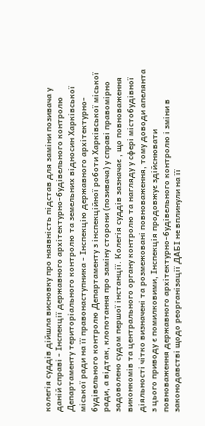колегія суддів дійшла висновку про наявність підстав для заміни позивача у даній справі - Інспекції державного архітектурно-будівельного контролю Департаменту територіального контролю та земельних відносин Харківської міської ради на її правонаступника - Інспекцію державного архітектурно-будівельного контролю Департаменту з інспекційної роботи Харківської міської ради, а відтак, клопотання про заміну сторони (позивача) у справі правомірно задоволено судом першої інстанції. Колегія суддів зазначає , що повноваження виконкомів та центрального органу контролю та нагляду у сфері містобудівної діяльності чітко визначені та розмежовані повноваження, тому доводи апелянта з цього приводу є помилковими, Інспекція продовжує здійснювати повноваження державного архітектурно-будівельного контролю і зміни в законодавстві щодо реорганізації ДАБІ не вплинули на її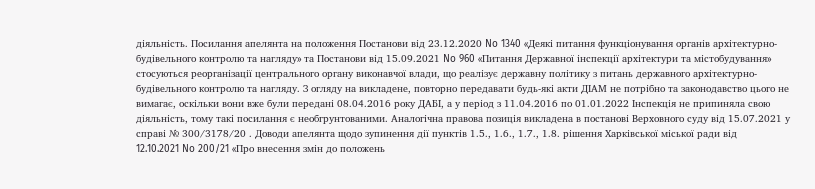діяльність. Посилання апелянта на положення Постанови від 23.12.2020 No 1340 «Деякі питання функціонування органів архітектурно-будівельного контролю та нагляду» та Постанови від 15.09.2021 No 960 «Питання Державної інспекції архітектури та містобудування» стосуються реорганізації центрального органу виконавчої влади, що реалізує державну політику з питань державного архітектурно-будівельного контролю та нагляду. З огляду на викладене, повторно передавати будь-які акти ДІАМ не потрібно та законодавство цього не вимагає, оскільки вони вже були передані 08.04.2016 року ДАБІ, а у період з 11.04.2016 по 01.01.2022 Інспекція не припиняла свою діяльність, тому такі посилання є необгрунтованими. Аналогічна правова позиція викладена в постанові Верховного суду від 15.07.2021 у справі № 300/3178/20 . Доводи апелянта щодо зупинення дії пунктів 1.5., 1.6., 1.7., 1.8. рішення Харківської міської ради від 12.10.2021 No 200/21 «Про внесення змін до положень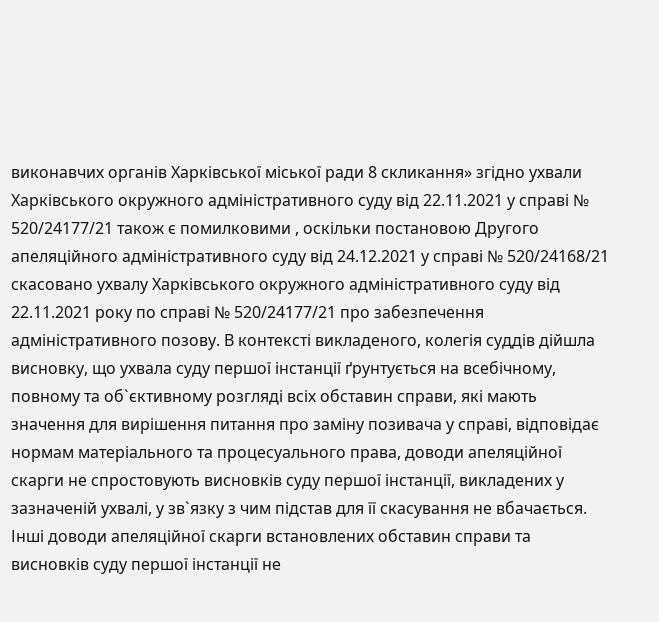виконавчих органів Харківської міської ради 8 скликання» згідно ухвали Харківського окружного адміністративного суду від 22.11.2021 у справі № 520/24177/21 також є помилковими , оскільки постановою Другого апеляційного адміністративного суду від 24.12.2021 у справі № 520/24168/21 скасовано ухвалу Харківського окружного адміністративного суду від 22.11.2021 року по справі № 520/24177/21 про забезпечення адміністративного позову. В контексті викладеного, колегія суддів дійшла висновку, що ухвала суду першої інстанції ґрунтується на всебічному, повному та об`єктивному розгляді всіх обставин справи, які мають значення для вирішення питання про заміну позивача у справі, відповідає нормам матеріального та процесуального права, доводи апеляційної скарги не спростовують висновків суду першої інстанції, викладених у зазначеній ухвалі, у зв`язку з чим підстав для її скасування не вбачається. Інші доводи апеляційної скарги встановлених обставин справи та висновків суду першої інстанції не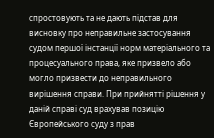спростовують та не дають підстав для висновку про неправильне застосування судом першої інстанції норм матеріального та процесуального права, яке призвело або могло призвести до неправильного вирішення справи. При прийнятті рішення у даній справі суд врахував позицію Європейського суду з прав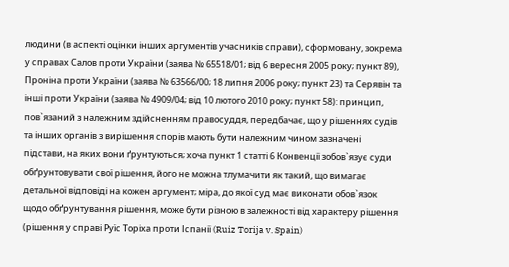людини (в аспекті оцінки інших аргументів учасників справи), сформовану, зокрема у справах Салов проти України (заява № 65518/01; від 6 вересня 2005 року; пункт 89), Проніна проти України (заява № 63566/00; 18 липня 2006 року; пункт 23) та Серявін та інші проти України (заява № 4909/04; від 10 лютого 2010 року; пункт 58): принцип, пов`язаний з належним здійсненням правосуддя, передбачає, що у рішеннях судів та інших органів з вирішення спорів мають бути належним чином зазначені підстави, на яких вони ґрунтуються; хоча пункт 1 статті 6 Конвенції зобов`язує суди обґрунтовувати свої рішення, його не можна тлумачити як такий, що вимагає детальної відповіді на кожен аргумент; міра, до якої суд має виконати обов`язок щодо обґрунтування рішення, може бути різною в залежності від характеру рішення (рішення у справі Руїс Торіха проти Іспанії (Ruiz Torija v. Spain)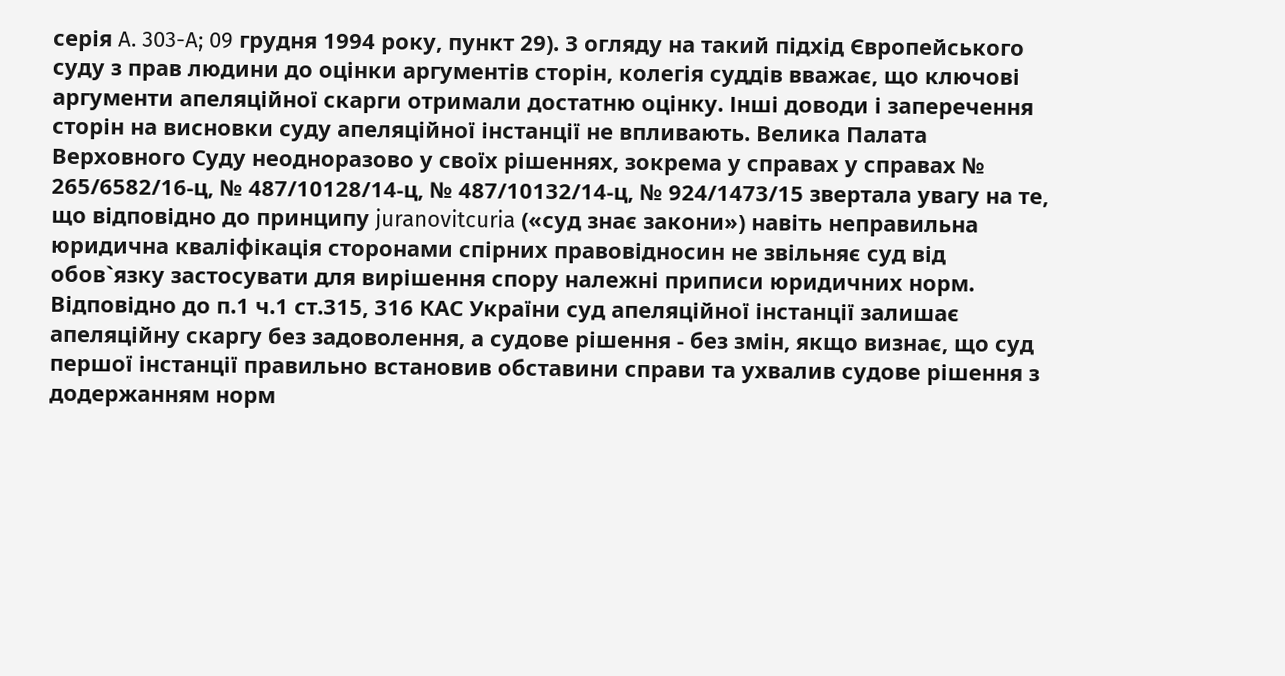серія A. 303-A; 09 грудня 1994 року, пункт 29). З огляду на такий підхід Європейського суду з прав людини до оцінки аргументів сторін, колегія суддів вважає, що ключові аргументи апеляційної скарги отримали достатню оцінку. Інші доводи і заперечення сторін на висновки суду апеляційної інстанції не впливають. Велика Палата Верховного Суду неодноразово у своїх рішеннях, зокрема у справах у справах № 265/6582/16-ц, № 487/10128/14-ц, № 487/10132/14-ц, № 924/1473/15 звертала увагу на те, що відповідно до принципу juranovitcuria («суд знає закони») навіть неправильна юридична кваліфікація сторонами спірних правовідносин не звільняє суд від обов`язку застосувати для вирішення спору належні приписи юридичних норм. Відповідно до п.1 ч.1 ст.315, 316 КАС України суд апеляційної інстанції залишає апеляційну скаргу без задоволення, а судове рішення - без змін, якщо визнає, що суд першої інстанції правильно встановив обставини справи та ухвалив судове рішення з додержанням норм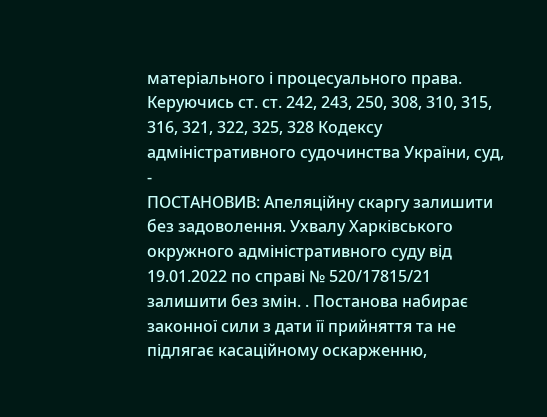матеріального і процесуального права. Керуючись ст. ст. 242, 243, 250, 308, 310, 315, 316, 321, 322, 325, 328 Кодексу адміністративного судочинства України, суд, -
ПОСТАНОВИВ: Апеляційну скаргу залишити без задоволення. Ухвалу Харківського окружного адміністративного суду від 19.01.2022 по справі № 520/17815/21 залишити без змін. . Постанова набирає законної сили з дати її прийняття та не підлягає касаційному оскарженню,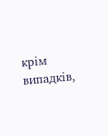крім випадків,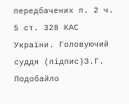передбачених п. 2 ч. 5 ст. 328 КАС України. Головуючий суддя (підпис)З.Г. Подобайло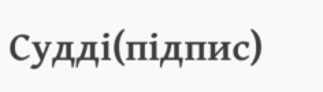Судді(підпис)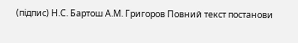(підпис) Н.С. Бартош А.М. Григоров Повний текст постанови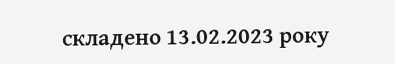складено 13.02.2023 року